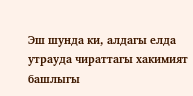Эш шунда ки, алдагы елда утрауда чираттагы хакимият башлыгы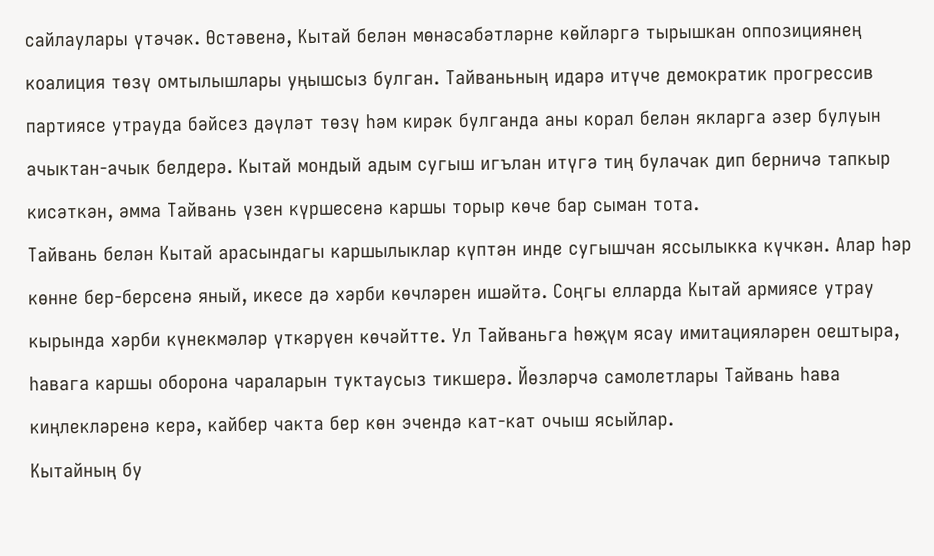сайлаулары үтәчәк. Өстәвенә, Кытай белән мөнәсәбәтләрне көйләргә тырышкан оппозициянең коалиция төзү омтылышлары уңышсыз булган. Тайваньның идарә итүче демократик прогрессив партиясе утрауда бәйсез дәүләт төзү һәм кирәк булганда аны корал белән якларга әзер булуын ачыктан-ачык белдерә. Кытай мондый адым сугыш игълан итүгә тиң булачак дип берничә тапкыр кисәткән, әмма Тайвань үзен күршесенә каршы торыр көче бар сыман тота.
Тайвань белән Кытай арасындагы каршылыклар күптән инде сугышчан яссылыкка күчкән. Алар һәр көнне бер-берсенә яный, икесе дә хәрби көчләрен ишәйтә. Соңгы елларда Кытай армиясе утрау кырында хәрби күнекмәләр үткәрүен көчәйтте. Ул Тайваньга һөҗүм ясау имитацияләрен оештыра, һавага каршы оборона чараларын туктаусыз тикшерә. Йөзләрчә самолетлары Тайвань һава киңлекләренә керә, кайбер чакта бер көн эчендә кат-кат очыш ясыйлар.
Кытайның бу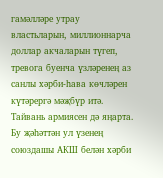гамәлләре утрау властьларын, миллионнарча доллар акчаларын түгеп, тревога буенча үзләренең аз санлы хәрби-һава көчләрен күтәрергә мәҗбүр итә. Тайвань армиясен дә яңарта. Бу җәһәттән ул үзенең союздашы АКШ белән хәрби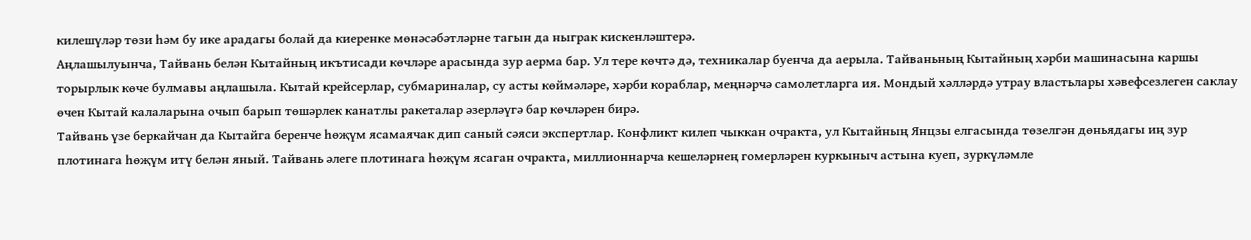килешүләр төзи һәм бу ике арадагы болай да киеренке мөнәсәбәтләрне тагын да ныграк кискенләштерә.
Аңлашылуынча, Тайвань белән Кытайның икътисади көчләре арасында зур аерма бар. Ул тере көчтә дә, техникалар буенча да аерыла. Тайваньның Кытайның хәрби машинасына каршы торырлык көче булмавы аңлашыла. Кытай крейсерлар, субмариналар, су асты көймәләре, хәрби кораблар, меңнәрчә самолетларга ия. Мондый хәлләрдә утрау властьлары хәвефсезлеген саклау өчен Кытай калаларына очып барып төшәрлек канатлы ракеталар әзерләүгә бар көчләрен бирә.
Тайвань үзе беркайчан да Кытайга беренче һөҗүм ясамаячак дип саный сәяси экспертлар. Конфликт килеп чыккан очракта, ул Кытайның Янцзы елгасында төзелгән дөньядагы иң зур плотинага һөҗүм итү белән яный. Тайвань әлеге плотинага һөҗүм ясаган очракта, миллионнарча кешеләрнең гомерләрен куркыныч астына куеп, зуркүләмле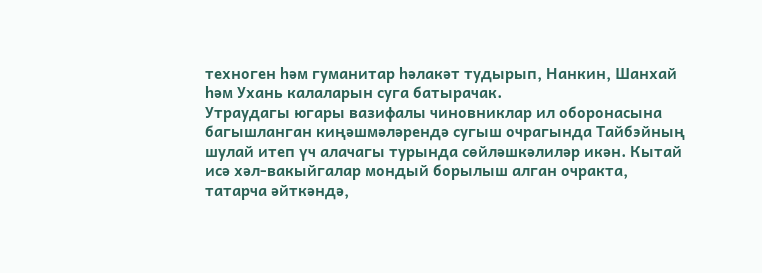техноген һәм гуманитар һәлакәт тудырып, Нанкин, Шанхай һәм Ухань калаларын суга батырачак.
Утраудагы югары вазифалы чиновниклар ил оборонасына багышланган киңәшмәләрендә сугыш очрагында Тайбэйның шулай итеп үч алачагы турында сөйләшкәлиләр икән. Кытай исә хәл-вакыйгалар мондый борылыш алган очракта, татарча әйткәндә,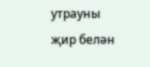утрауны җир белән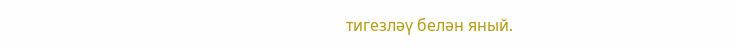тигезләү белән яный.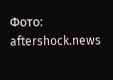Фото: aftershock.news